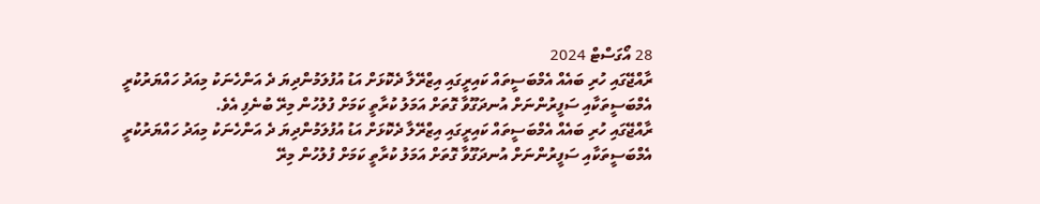28 އޯގަސްޓް 2024
ރާއްޖޭގައި ހުރި ބައެއް އެމްބަސީތައް ކައިރީގައި އިޒްރޭލާ ދެކޮޅަށް އަޑު އުފުލަމުންދިޔަ ދެ އަންހެނަކު މިއަދު ހައްޔަރުކުރީ އެމްބަސީތަކާއި ސަފީރުންނަށް އުނދަގޫވާ ގޮތަށް އަމަލު ކުރާތީ ކަމަށް ފުލުހުން މިރޭ ބުނެފި އެވެ.
ރާއްޖޭގައި ހުރި ބައެއް އެމްބަސީތައް ކައިރީގައި އިޒްރޭލާ ދެކޮޅަށް އަޑު އުފުލަމުންދިޔަ ދެ އަންހެނަކު މިއަދު ހައްޔަރުކުރީ އެމްބަސީތަކާއި ސަފީރުންނަށް އުނދަގޫވާ ގޮތަށް އަމަލު ކުރާތީ ކަމަށް ފުލުހުން މިރޭ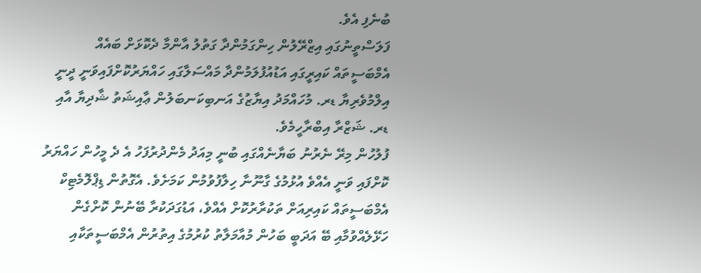ބުނެފި އެވެ.
ފަލަސްތީނުގައި އިޒްރޭލުން ހިންގަމުންދާ ގަތުލު އާންމާ ދެކޮޅަށް ބައެއް އެމްބަސީތައް ކައިރީގައި އަޑުއުފުލަމުންދާ މައްސަލާގައި ހައްޔަރުކޮށްފައިވަނީ ދީނީ އިލްމުވެރިޔާ ޑރ. މުހައްމަދު އިޔާޒުގެ އަނބިކަނބަލުން ޢާއިޝަތު ޝާދިޔާ އާއި ޑރ. ޝަޒްރާ އިބްރާހީމެވެ.
ފުލުހުން މިރޭ ނެރުނު ބަޔާނެއްގައި ބުނީ މިއަދު މެންދުރުފަހު އެ ދެ މީހުން ހައްޔަރު ކޮށްފައި ވަނީ އެއްވެ އުޅުމުގެ ގާނޫނާ ހިލާފުވުމުން ކަމަށެވެ. އެގޮތުން ޑިޕްލޮމެޓިކް އެމްބަސީތައް ކައިރިއަށް ތަކުރާރުކޮށް އެއްވެ، އަޑުގަދަކުރާ ބޭނުން ކޮށްގެން ހަޅޭލެއްވުމާއި ބޭ އަދަބީ ބަހުން މުއާމަލާތު ކުރުމުގެ އިތުރުން އެމްބަސީތަކާއި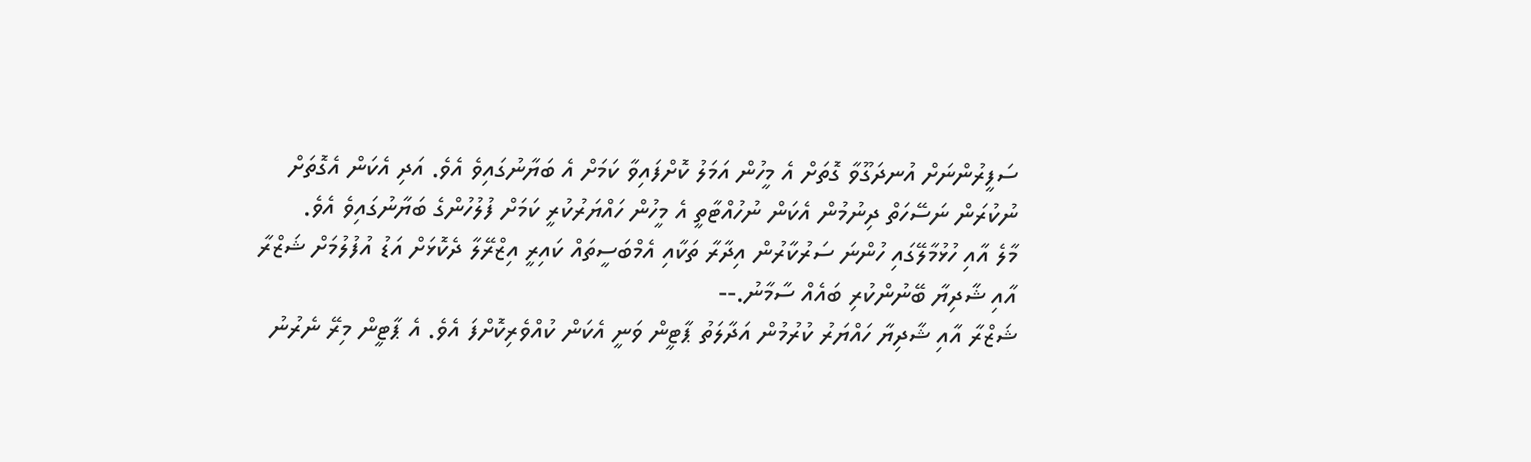ސަފީރުންނަށް އުނދަގޫވާ ގޮތަށް އެ މީހުން އަމަލު ކޮށްފައިވާ ކަމަށް އެ ބަޔާނުގައިވެ އެވެ. އަދި އެކަން އެގޮތަށް ނުކުރަން ނަސޭހަތް ދިނުމުން އެކަން ނުހުއްޓާތީ އެ މީހުން ހައްޔަރުކުރީ ކަމަށް ފުލުހުންގެ ބަޔާނުގައިވެ އެވެ.
މާލެ އާއި ހުޅުމާލޭގައި ހުންނަ ސަރުކާރުން އިދާރާ ތަކާއި އެމްބަސީތައް ކައިރީ އިޒްރޭލާ ދެކޮޅަށް އަޑު އުފުލުމަށް ޝަޒްރާ އާއި ޝާދިޔާ ބޭނުންކުރި ބައެއް ސާމާނު.--
ޝަޒްރާ އާއި ޝާދިޔާ ހައްޔަރު ކުރުމުން އަދާލަތު ޕާޓީން ވަނީ އެކަން ކުއްވެރިކޮށްފަ އެވެ. އެ ޕާޓީން މިރޭ ނެރުނު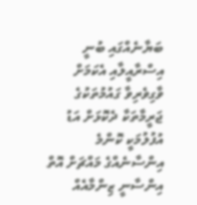ބަޔާނެއްގައި ބުނީ އިސްރާއީލާއި އެކަމަށް ވާގިވެރިވާ ގައުމުތަކުގެ ޖަރީމާތަކާ ދެކޮޅަށް އަޑު އުފުލުމަކީ ކޮންމެ އިންސާނެއްގެ މައްޗަށް އޮތް އިންސާނީ ޒިންމާއެއް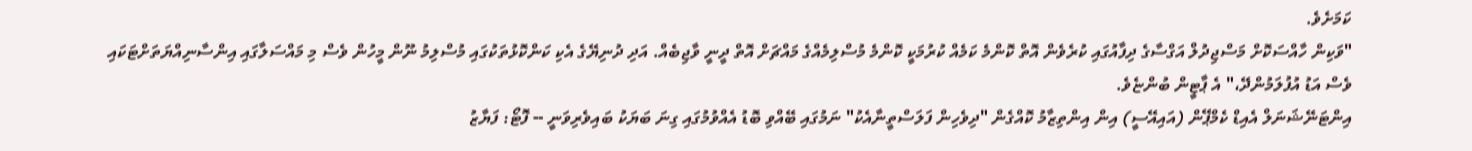ކަމަށެވެ.
"ވަކިން ހާއްސަކޮށް މަސްޖިދުލް އަގްސާގެ ދިފާއުގައި ކުރެވެން އޮތް ކޮންމެ ކަމެއް ކުރުމަކީ ކޮންމެ މުސްލިމެއްގެ މައްޗަށް އޮތް ދީނީ ވާޖިބެއް. އަދި ދުނިޔޭގެ އެކި ކަންކޮޅުތަކުގައި މުސްލިމު ނޫން މީހުން ވެސް މި މައްސަލާގައި އިންސާނިއްޔަތަށްޓަކައި ވެސް އަޑު އުފުލަމުންދޭ،" އެ ޕާޓީން ބުންޏެވެ.
އިންޓަނޭޝަނަލް އެއިޑް ކެމްޕޭން (އައިއޭސީ) އިން އިންތިޒާމު ކޮއްގެން "ދިވެހިން ފަލަސްތީނާއެކު" ނަމުގައި ބޭއްވި ބޮޑު އެއްވުމުގައި ގިނަ ބަޔަކު ބައިވެރިވަނީ -- ފޮޓޯ: ފަޔާޒު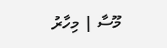މޫސާ | މިހާރު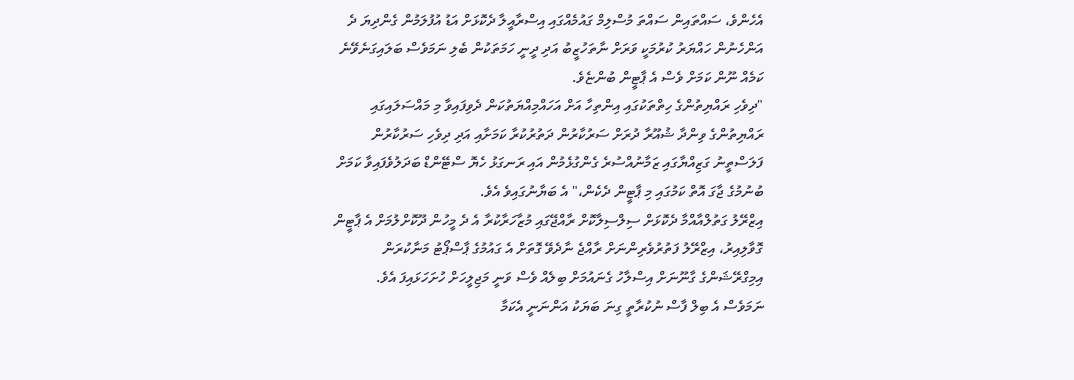އެހެންވެ، ސައްތައިން ސައްތަ މުސްލިމް ގައުމެއްގައި އިސްރާއީލާ ދެކޮޅަށް އަޑު އުފުލަމުން ގެންދިޔަ ދެ އަންހެނުން ހައްޔަރު ކުރުމަކީ ވަރަށް ނާތަހުޒީބު އަދި ދީނީ ހަމަތަކުން ބެލި ނަމަވެސް ބަލައިގަނެވޭނެ ކަމެއް ނޫން ކަމަށް ވެސް އެ ޕާޓީން ބުންޏެވެ.
"ދިވެހި ރައްޔިތުންގެ ހިތްތަކުގައި އިންތިހާ އަށް އަހައްމިއްޔަތުކަން ދެވިފައިވާ މި މައްސަލައިގައި ރައްޔިތުންގެ ވިންދާ ޝުއޫރާ ދުރަށް ސަރުކާރުން ދަތުރުކުރާ ކަމަށާއި އަދި ދިވެހި ސަރުކާރުން ފަލަސްތީނު ގަޒިއްޔާގައި ޒަމާނުއްސުރެ ގެންގުޅެމުން އައި ރަނގަޅު ހެޔޮ ސްޓޭންޑް ބަދަލުވެފައިވާ ކަމަށް ބުނުމުގެ ޖާގަ އޮތް ކަމުގައި މި ޕާޓީން ދެކެން،" އެ ބަޔާނުގައިވެ އެވެ.
އިޒްރޭލު ގަތުލްއާއްމާ ދެކޮޅަށް ސިލްސިލާކޮށް ރާއްޖޭގައި މުޒާހަރާކުރާ އެ ދެ މީހުން ދޫކޮށްލުމަށް އެ ޕާޓީން ގޮވާލިއިރު، އިޒްރޭލު ފަތުރުވެރިންނަށް ރާއްޖެ ނާދެވޭ ގޮތަށް އެ ގައުމުގެ ޕާސްޕޯޓު މަނާކުރަން އިމިގްރޭޝަންގެ ގާނޫނަށް އިސްލާހު ގެނައުމަށް ބިލެއް ވެސް ވަނީ މަޖިލީހަށް ހުށަހަޅައިފަ އެވެ.
ނަމަވެސް އެ ބިލް ފާސް ނުކުރާތީ ގިނަ ބަޔަކު އަންނަނީ އެކަމާ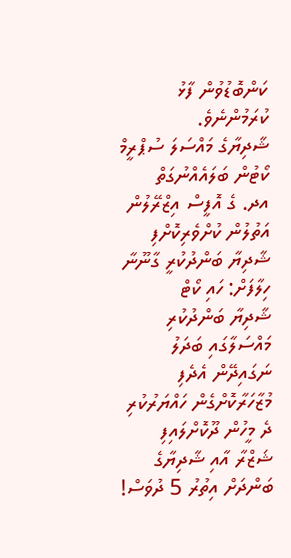ކަންބޮޑުވުން ފާޅު ކުރަމުންނެވެ.
ޝާދިޔާގެ މައްސަލަ ސުޕްރީމް ކޯޓުން ބަލައެއްނުގަތް
އދ. ގެ އޮފީސް އިޒްރޭލުން އަތުލުން ކުށްވެރިކޮށްފި
ޝާދިޔާ ބަންދުކުރީ ގާނޫނާ ހިލާފަށް: ހައި ކޯޓް
ޝާދިޔާ ބަންދުކުރި މައްސަލާގައި ބަދަލު ނަގައިދޭން އެދެފި
މުޒާހަރާކޮށްގެން ހައްޔަރުކުރި ދެ މީހުން ދޫކޮށްލައިފި
ޝަޒްރާ އާއި ޝާދިޔާގެ ބަންދަށް އިތުރު 5 ދުވަސް!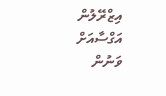އިޒްރޭލުން އަގްސާއަށް ވަނުން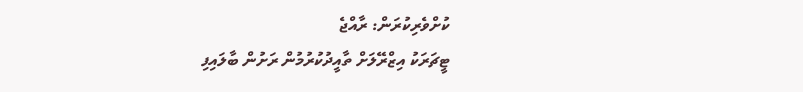ކުށްވެރިކުރަން: ރާއްޖެ
ޓީޗަރަކު އިޒްރޭލަށް ތާއީދުކުރުމުން ރަށުން ބާލައިފި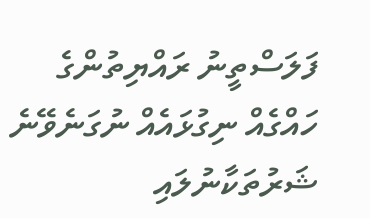ފަލަސްތީނު ރައްޔިތުންގެ ހައްގެއް ނިގުޅައެއް ނުގަނެވޭނެ
ޝަރުތަކާނުލައި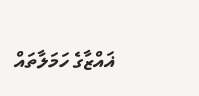ޣައްޒާގެ ހަމަލާތައް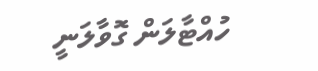ހުއްޓާލަން ގޮވާލަނީ